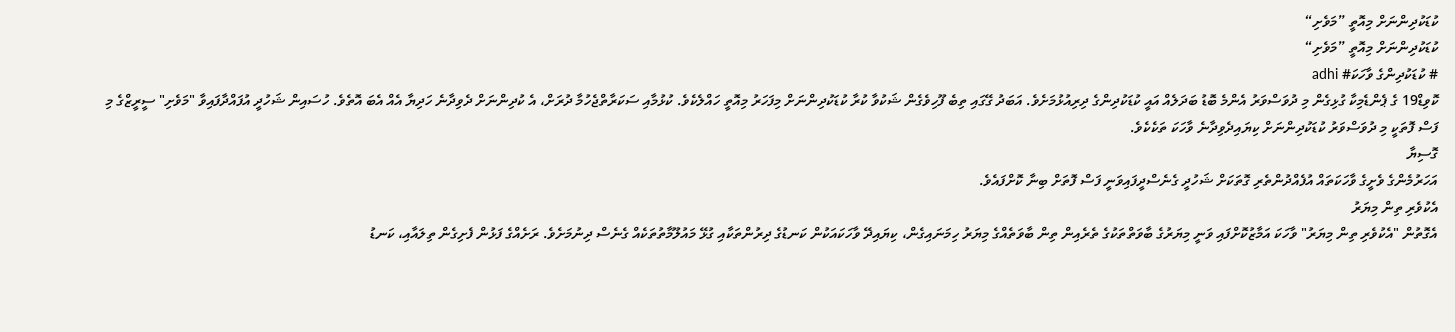ކުޑަކުދިންނަށް މިއޮތީ ”މަވެށި“
ކުޑަކުދިންނަށް މިއޮތީ ”މަވެށި“
# ކުޑަކުދިންގެ ވާހަކަ# adhi
ކޮވިޑް19 ގެ ޕެންޑެމިކާ ގުޅިގެން މި ދުވަސްވަރު އެންމެ ބޮޑު ބަދަލެއް އައީ ކުޑަކުދިންގެ ދިރިއުޅުމަށެވެ. އަބަދު ގޭގައި ތިބެ ފޫހިވެގެން ޝަކުވާ ކުރާ ކުޑަކުދިންނަށް މިފަހަރު މިއޮތީ ހައްލެކެވެ. ކުޅުމާއި ސަކަރާތްޖެހުމާ ދުރަށް، އެ ކުދިންނަށް ދެވިދާނެ ހަދިޔާ އެއް އެބަ އޮތެވެ. ހުސައިން ޝަހުދީ އުފައްދާފައިވާ "މަވެށި" ސީރީޒްގެ މި ފަސް ފޮތަކީ މި ދުވަސްވަރު ކުޑަކުދިންނަށް ކިޔައިދެވިދާނެ ވާހަކަ ތަކެކެވެ.
ގޮސިޔާ
އަހަރުމެންގެ ވެށީގެ ވާހަކަތައް އުފެއްދުންތެރި ގޮތަކަށް ޝަހުދީ ގެނެސްދީފައިވަނީ ފަސް ފޮތަށް ބިނާ ކޮށްފައެވެ.
އެކުވެރި ތިން މިޔަރު
އެގޮތުން "އެކުވެރި ތިން މިޔަރު" ވާހަކަ އަމާޒުކޮށްފައި ވަނީ މިޔަރުގެ ބާވަތްތަކުގެ ތެރެއިން ތިން ބާވަތެއްގެ މިޔަރު ހިމަނައިގެން، ކިޔައިދޭ ވާހަކައަކުން ކަނޑުގެ ދިރުންތަކާއި ގުޅޭ މައުލޫމާތުތަކެއް ގެނެސް ދިނުމަށެވެ. ރަށެއްގެ ފަޅުން ފެށިގެން ތިލައާއި، ކަނޑު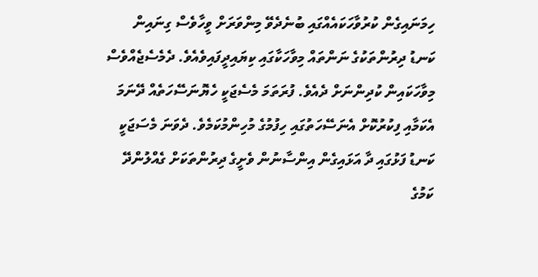ހިމަނައިގެން ކުރުވާހަކައެއްގައި ބުނެދެވޭ މިންވަރަށް ވީހާވެސް ގިނައިން ކަނޑު ދިރުންތަކުގެ ނަންތައް މިވާހަކާގައި ކިޔައިދީފައިވެއެވެ. ދެމެސެޖެއްވެސް މިވާހަކައިން ކުދިންނަށް ދެއެވެ. ފުރަތަމަ މެސެޖަކީ ހެޔޮނަސޭހަތެއް ދޭނަމަ އެކަމާއި ފިކުރުކޮށް އެނަސޭހަތުގައި ހިފުމުގެ މުހިންމުކަމެވެ. ދެވަނަ މެސަޖަކީ ކަނޑު ފަޅުގައި ދާ އަޅައިގެން އިންސާނުން ވެށީގެ ދިރުންތަކަށް ގެއްލުންދޭ ކަމުގެ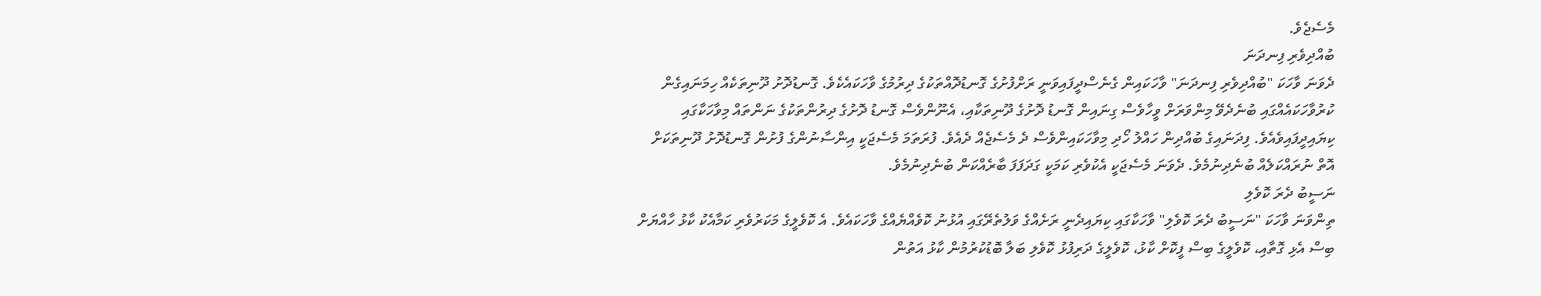މެސެޖެވެ.
ބުއްދިވެރި ފިނދަނަ
ދެވަނަ ވާހަކަ "ބުއްދިވެރި ފިނދަނަ" ވާހަކައިން ގެނެސްދީފައިވަނީ ރަށްފުށުގެ ގޮނޑުދޮއްތަކުގެ ދިރުމުގެ ވާހަކައެކެވެ. ގޮނޑުދޮށު ދޫނިތަކެއް ހިމަނައިގެން ކުރުވާހަކައެއްގައި ބުނެދެވޭ މިންވަރަށް ވީހާވެސް ގިނައިން ގޮނޑު ދޮށުގެ ދޫނިތަކާއި، އެނޫންވެސް ގޮނޑު ދޮށުގެ ދިރުންތަކުގެ ނަންތައް މިވާހަކާގައި ކިޔައިދީފައިވެއެވެ. ފިދަނައިގެ ބުއްދިން ހައްލު ހޯދި މިވާހަކައިންވެސް ދެ މެސެޖެއް ދެއެވެ. ފުރަތަމަ މެސެޖަކީ އިންސާނުންގެ ފުށުން ގޮނޑުދޮށު ދޫނިތަކަށް އޮތް ނުރައްކަލެއް ބުނެދިނުމެވެ. ދެވަނަ މެސެޖަކީ އެކުވެރި ކަމަކީ ގަދަފަފަ ބާރެއްކަން ބުނެދިނުމެވެ.
ނަސީބު ދެރަ ކޮވެލި
ތިންވަނަ ވާހަކަ "ނަސީބު ދެރަ ކޮވެލި" ވާހަކާގައި ކިޔައިދެނީ ރަށެއްގެ ވަލުތެރޭގައި އުޅުނު ކޮވެއްޔެއްގެ ވާހަކައެވެ. އެ ކޮވެލީގެ މަކަރުވެރި ކަމާއެކު ކާޅު ހާއްޔަށް ބިސް އެޅި ގޮތާއި، ކޮވެލީގެ ބިސް ފީކޮށް ކާޅު، ކޮވެލީގެ ދަރިފުޅު ކޮވެލި ބަލާ ބޮޑުކުރުމުން ކާޅު އަތުން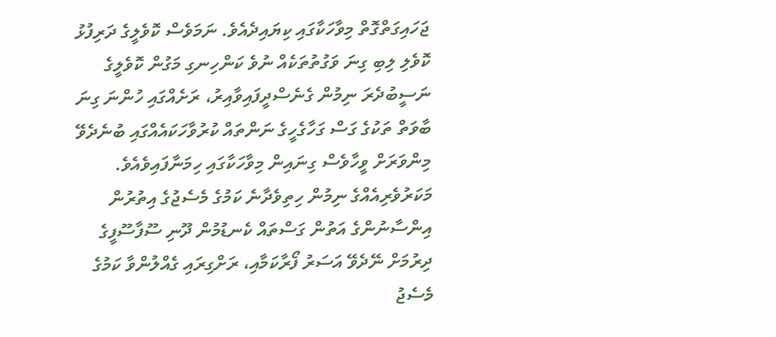ޖަހައިގަތްގޮތް މިވާހަކާގައި ކިޔައިދެއެވެ. ނަމަވެސް ކޮވެލީގެ ދަރިފުޅު ކޮވެލި ލިބި ގިނަ ވަގުތުތަކެއް ނުވެ ކަންހިނގި މަގުން ކޮވެލީގެ ނަސީބުދެރަ ނިމުން ގެނެސްދީފައިވާއިރު، ރަށެއްގައި ހުންނަ ގިނަ ބާވަތް ތަކުގެ ގަސް ގަހާގެހީގެ ނަންތައް ކުރުވާހަކައެއްގައި ބުނެދެވޭ މިންވަރަށް ވީހާވެސް ގިނައިން މިވާހަކާގައި ހިމަނާފައިވެއެވެ. މަކަރުވެރިއެއްގެ ނިމުން ހިތިވެދާނެ ކަމުގެ މެސެޖުގެ އިތުރުން އިންސާނުންގެ އަތުން ގަސްތައް ކެނޑުމުން ދޫނި ސޫފާސޫފީގެ ދިރުމަށް ނޭދެވޭ އަސަރު ފޯރާކަމާއި، ރަށްގިރައި ގެއްލުންވާ ކަމުގެ މެސެޖު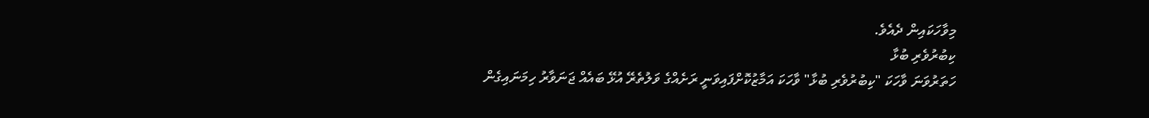މިވާހަކައިން ދެއެވެ.
ކިބުރުވެރި ބުޅާ
ހަތަރުވަނަ ވާހަކަ "ކިބުރުވެރި ބުޅާ" ވާހަކަ އަމާޒުކޮށްފައިވަނީ ރަށެއްގެ ވަލުތެރޭ އުޅޭ ބައެއް ޖަނަވާރު ހިމަނައިގެން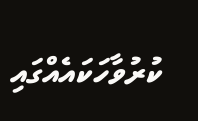ކުރުވާހަކައެއްގައި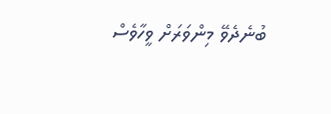ބުނެދެވޭ މިންވަރަށް ވީހާވެސް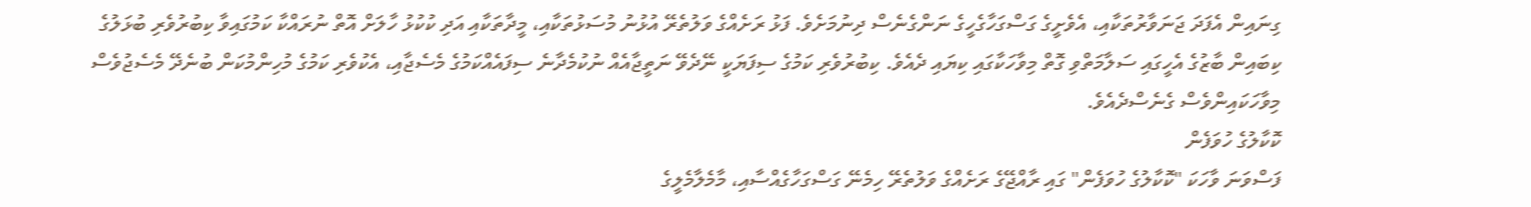ގިނައިން އެފަދަ ޖަނަވާރުތަކާއި، އެވެށީގެ ގަސްގަހާގެހީގެ ނަންގެނެސް ދިނުމަށެވެ. ފަޅު ރަށެއްގެ ވަލުތެރޭ އުޅުނު މުސަޅުތަކާއި، މީދާތަކާއި އަދި ކުކުޅު ހާލަށް އޮތް ނުރައްކާ ކަމުގައިވާ ކިބުރުވެރި ބުޅަލުގެ ކިބައިން ބާޒުގެ އެހީގައި ސަލާމަތްވި ގޮތް މިވާހަކާގައި ކިޔައި ދެއެވެ. ކިބުރުވެރި ކަމުގެ ސިފަޔަކީ ނޭދެވޭ ނަތީޖާއެއް ނުކުމެދާނެ ސިފައެއްކަމުގެ މެސެޖާއި، އެކުވެރި ކަމުގެ މުހިންމުކަން ބުނެދޭ މެސެޖުވެސް މިވާހަކައިންވެސް ގެނެސްދެއެވެ.
ކޮކާލުގެ ހުވަފެން
ފަސްވަނަ ވާހަކަ "ކޮކާލުގެ ހުވަފެން" ގައި ރާއްޖޭގެ ރަށެއްގެ ވަލުތެރޭ ހިމެނޭ ގަސްގަހާގެއްސާއި، މާމެލާމެލީގެ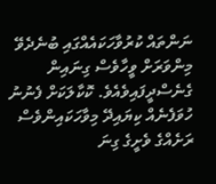ނަންތައް ކުރުވާހަކައެއްގައި ބުނެދެވޭ މިންވަރަށް ވީހާވެސް ގިނައިން ގެނެސްދީފައިވެއެވެ. ކޮކާލަކަށް ފެނުނު ހުވަފެނެއް ކިޔައިދޭ މިވާހަކައިންވެސް ރަށެއްގެ ވެށީގެ ގިނަ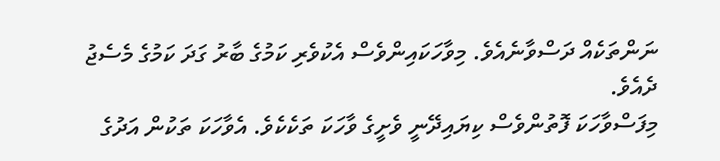ނަންތަކެއް ދަސްވާނެއެވެ. މިވާހަކައިންވެސް އެކުވެރި ކަމުގެ ބާރު ގަދަ ކަމުގެ މެސެޖު ދެއެވެ.
މިފަސްވާހަކަ ފޮތުންވެސް ކިޔައިދޭނީ ވެށީގެ ވާހަކަ ތަކެކެވެ. އެވާހަކަ ތަކުން އަދުގެ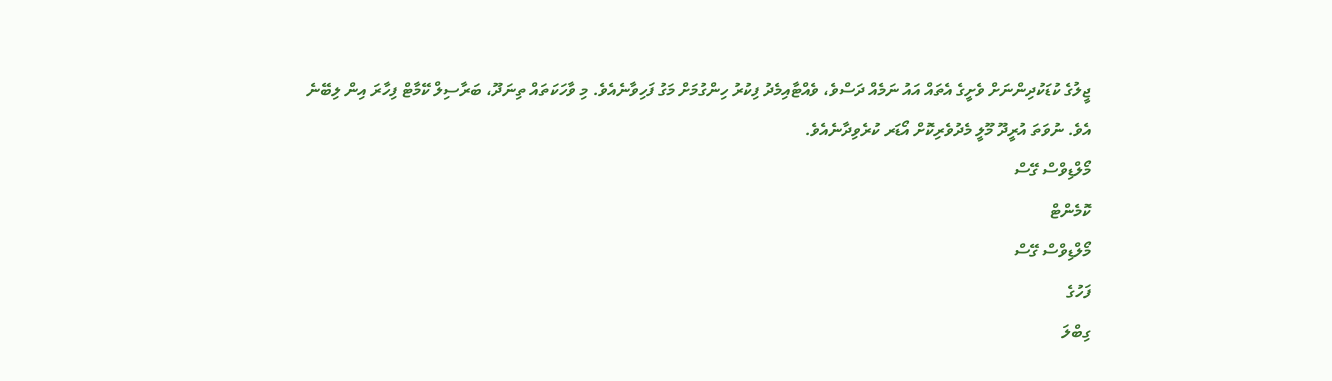ޖީލުގެ ކުޑަކުދިންނަށް ވެށީގެ އެތައް އައު ނަމެއް ދަސްވެ، ވެއްޓާއިމެދު ފިކުރު ހިންގުމަށް މަގު ފަހިވާނެއެވެ. މި ވާހަކަތައް ތިނަދޫ، ބަރާސިލް ކޭމާޓް ފިހާރަ އިން ލިބޭނެ އެވެ. ނުވަތަ އުރީދޫ މޫލީ މެދުވެރިކޮށް އޯޑަރ ކުރެވިދާނެއެވެ.
މޯލްޑިވްސް ގޭސް
ކޮމެންޓް
މޯލްޑިވްސް ގޭސް
ފަހުގެ
ގިބްލަ